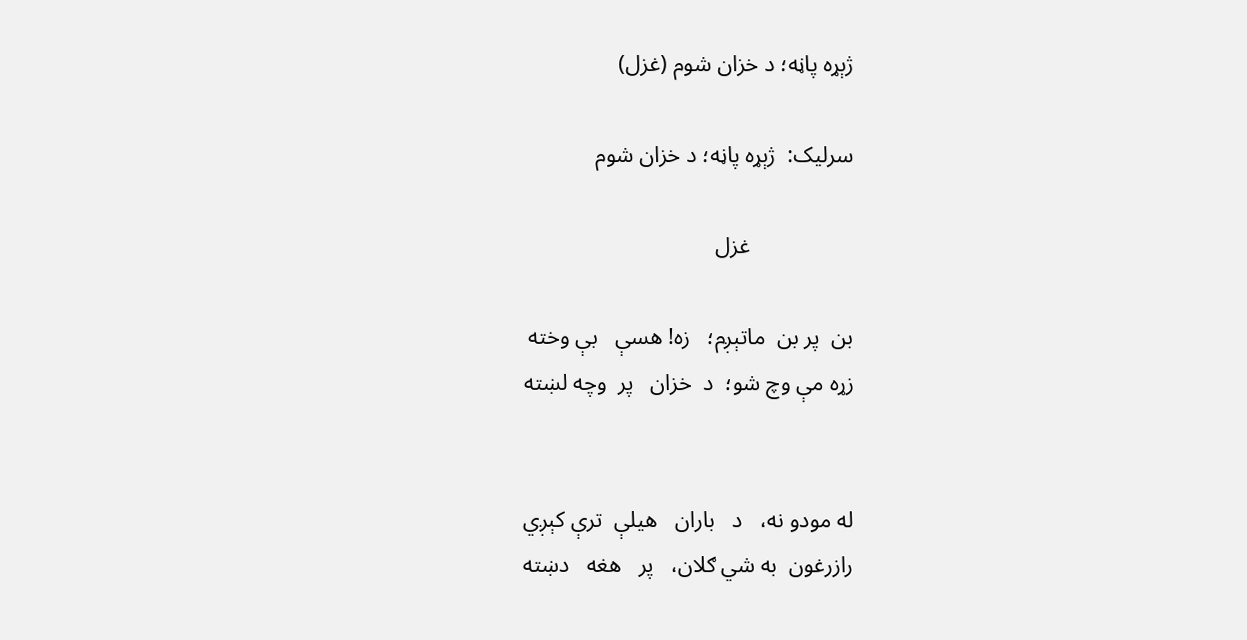ژېړه پاڼه؛ د خزان شوم (غزل)

سرليک:  ژېړه پاڼه؛ د خزان شوم

                  غزل

بن  پر بن  ماتېږم؛   زه! هسې   بې‌ وخته
زړه مې وچ شو؛  د  خزان   پر  وچه لښته


له مودو نه،   د   باران   هيلې  ترې کېږي
رازرغون  به شي ګلان،   پر   هغه   دښته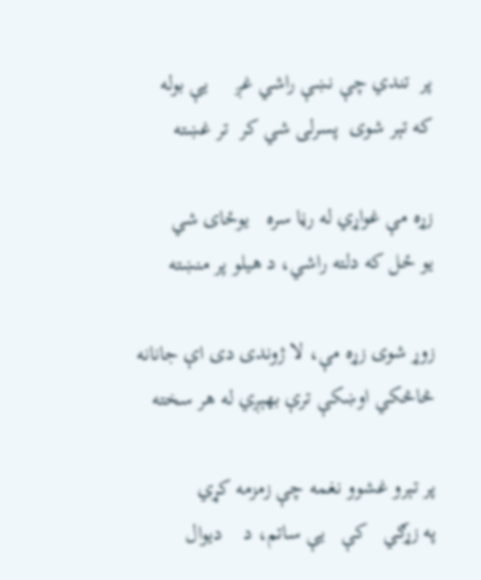پر  تندي چې نښې راشي غږ     يې بوله
که تېر شوی  پسرلی شي کر  تر غښته

زړه مې غواړي له رڼا سره   يوځای شي
يو ځل که دلته راشي، د هيلو پر منښته

زوړ شوی زړه مې، لا ژوندی دی اې جانانه
څاڅکي اوښکې ترې بهېږي له هر سخته

پر تېرو غشوو نغمه چې زمزمه کړي
په زړګي   کې   يې ساتم، د    ديوال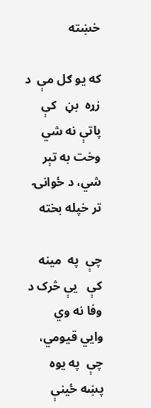خښته

که يو ګل مې  د   زړه  بڼ   کې  پاتې نه شي
وخت به تېر شي، د ځوانۍ   تر خپله بخته

چې  په  مينه کې   يې څرک د وفا نه وي
وايي قیومي، چې  په يوه  پښه ځينې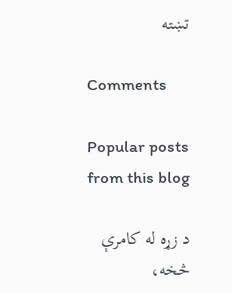تښته

Comments

Popular posts from this blog

د زړه له کامرې څخه،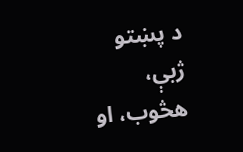د پښتو ژبې، هڅوب، او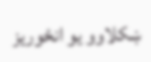ښکلاوو يو انځوريز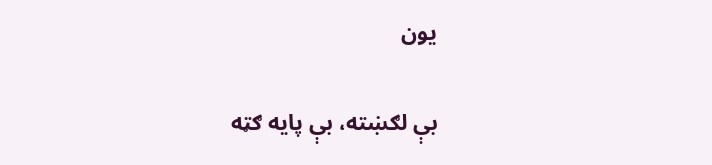يون

بې لګښته، بې پايه ګټه